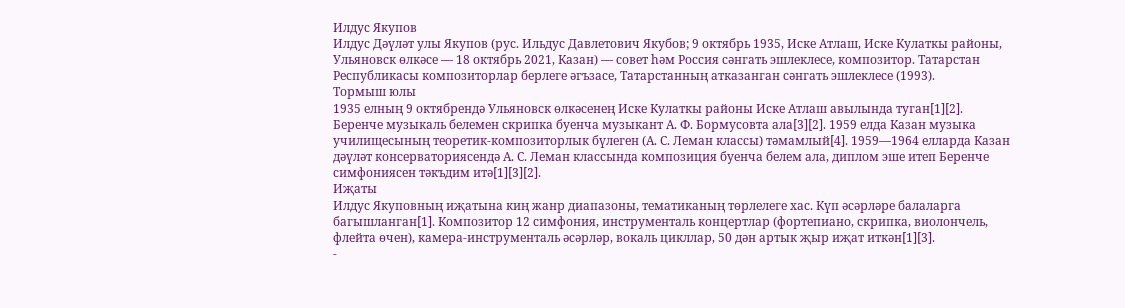Илдус Якупов
Илдус Дәүләт улы Якупов (рус. Ильдус Давлетович Якубов; 9 октябрь 1935, Иске Атлаш, Иске Кулаткы районы, Ульяновск өлкәсе — 18 октябрь 2021, Казан) — совет һәм Россия сәнгать эшлеклесе, композитор. Татарстан Республикасы композиторлар берлеге әгъзасе, Татарстанның атказанган сәнгать эшлеклесе (1993).
Тормыш юлы
1935 елның 9 октябрендә Ульяновск өлкәсенең Иске Кулаткы районы Иске Атлаш авылында туган[1][2]. Беренче музыкаль белемен скрипка буенча музыкант А. Ф. Бормусовта ала[3][2]. 1959 елда Казан музыка училищесының теоретик-композиторлык бүлеген (А. С. Леман классы) тәмамлый[4]. 1959—1964 елларда Казан дәүләт консерваториясендә А. С. Леман классында композиция буенча белем ала, диплом эше итеп Беренче симфониясен тәкъдим итә[1][3][2].
Иҗаты
Илдус Якуповның иҗатына киң жанр диапазоны, тематиканың төрлелеге хас. Күп әсәрләре балаларга багышланган[1]. Композитор 12 симфония, инструменталь концертлар (фортепиано, скрипка, виолончель, флейта өчен), камера-инструменталь әсәрләр, вокаль цикллар, 50 дән артык җыр иҗат иткән[1][3].
-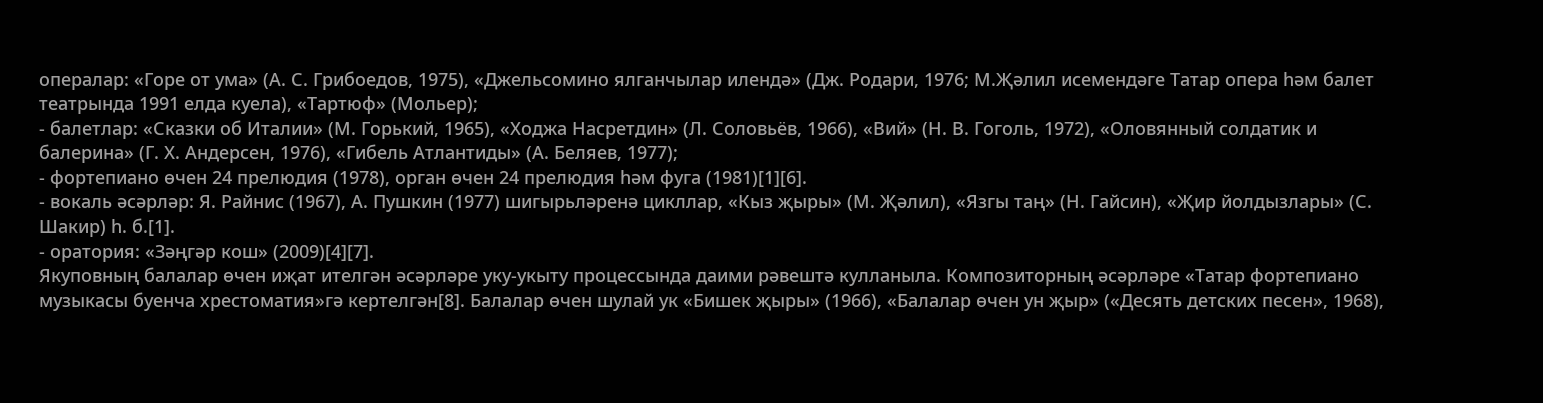опералар: «Горе от ума» (А. С. Грибоедов, 1975), «Джельсомино ялганчылар илендә» (Дж. Родари, 1976; М.Җәлил исемендәге Татар опера һәм балет театрында 1991 елда куела), «Тартюф» (Мольер);
- балетлар: «Сказки об Италии» (М. Горький, 1965), «Ходжа Насретдин» (Л. Соловьёв, 1966), «Вий» (Н. В. Гоголь, 1972), «Оловянный солдатик и балерина» (Г. Х. Андерсен, 1976), «Гибель Атлантиды» (А. Беляев, 1977);
- фортепиано өчен 24 прелюдия (1978), орган өчен 24 прелюдия һәм фуга (1981)[1][6].
- вокаль әсәрләр: Я. Райнис (1967), А. Пушкин (1977) шигырьләренә цикллар, «Кыз җыры» (М. Җәлил), «Язгы таң» (Н. Гайсин), «Җир йолдызлары» (С. Шакир) һ. б.[1].
- оратория: «Зәңгәр кош» (2009)[4][7].
Якуповның балалар өчен иҗат ителгән әсәрләре уку-укыту процессында даими рәвештә кулланыла. Композиторның әсәрләре «Татар фортепиано музыкасы буенча хрестоматия»гә кертелгән[8]. Балалар өчен шулай ук «Бишек җыры» (1966), «Балалар өчен ун җыр» («Десять детских песен», 1968),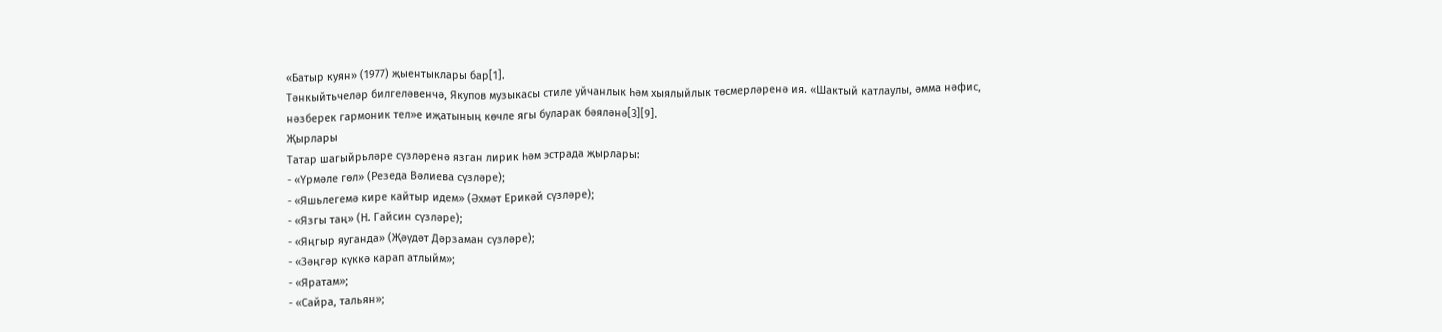«Батыр куян» (1977) җыентыклары бар[1].
Тәнкыйтьчеләр билгеләвенчә, Якупов музыкасы стиле уйчанлык һәм хыялыйлык төсмерләренә ия. «Шактый катлаулы, әмма нәфис, нәзберек гармоник тел»е иҗатының көчле ягы буларак бәяләнә[3][9].
Җырлары
Татар шагыйрьләре сүзләренә язган лирик һәм эстрада җырлары:
- «Үрмәле гөл» (Резеда Вәлиева сүзләре);
- «Яшьлегемә кире кайтыр идем» (Әхмәт Ерикәй сүзләре);
- «Язгы таң» (Н. Гайсин сүзләре);
- «Яңгыр яуганда» (Җәүдәт Дәрзаман сүзләре);
- «Зәңгәр күккә карап атлыйм»;
- «Яратам»;
- «Сайра, тальян»;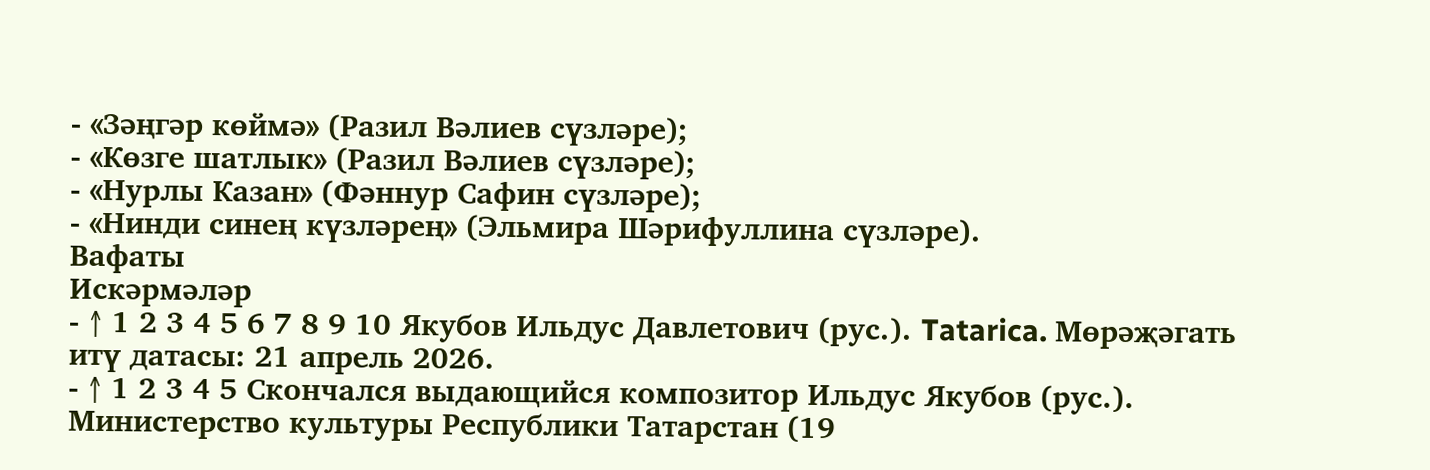- «Зәңгәр көймә» (Разил Вәлиев сүзләре);
- «Көзге шатлык» (Разил Вәлиев сүзләре);
- «Нурлы Казан» (Фәннур Сафин сүзләре);
- «Нинди синең күзләрең» (Эльмира Шәрифуллина сүзләре).
Вафаты
Искәрмәләр
- ↑ 1 2 3 4 5 6 7 8 9 10 Якубов Ильдус Давлетович (рус.). Tatarica. Мөрәҗәгать итү датасы: 21 апрель 2026.
- ↑ 1 2 3 4 5 Скончался выдающийся композитор Ильдус Якубов (рус.). Министерство культуры Республики Татарстан (19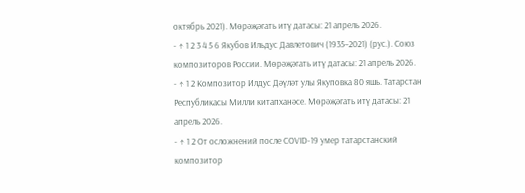октябрь 2021). Мөрәҗәгать итү датасы: 21 апрель 2026.
- ↑ 1 2 3 4 5 6 Якубов Ильдус Давлетович (1935–2021) (рус.). Союз композиторов России. Мөрәҗәгать итү датасы: 21 апрель 2026.
- ↑ 1 2 Композитор Илдус Дәүләт улы Якуповка 80 яшь. Татарстан Республикасы Милли китапханәсе. Мөрәҗәгать итү датасы: 21 апрель 2026.
- ↑ 1 2 От осложнений после COVID-19 умер татарстанский композитор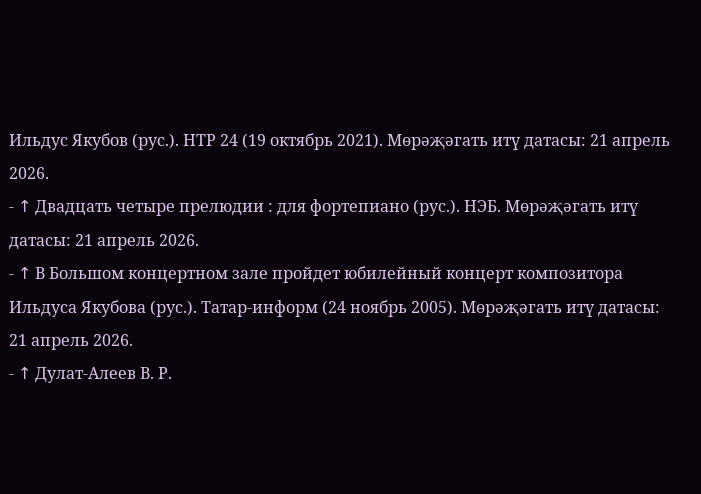Ильдус Якубов (рус.). НТР 24 (19 октябрь 2021). Мөрәҗәгать итү датасы: 21 апрель 2026.
- ↑ Двадцать четыре прелюдии : для фортепиано (рус.). НЭБ. Мөрәҗәгать итү датасы: 21 апрель 2026.
- ↑ В Большом концертном зале пройдет юбилейный концерт композитора Ильдуса Якубова (рус.). Татар-информ (24 ноябрь 2005). Мөрәҗәгать итү датасы: 21 апрель 2026.
- ↑ Дулат-Алеев В. Р.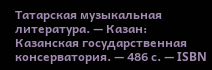Татарская музыкальная литература. — Казан: Казанская государственная консерватория. — 486 с. — ISBN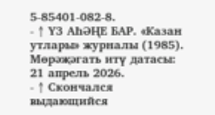5-85401-082-8.
- ↑ ҮЗ АҺӘҢЕ БАР. «Казан утлары» журналы (1985). Мөрәҗәгать итү датасы: 21 апрель 2026.
- ↑ Скончался выдающийся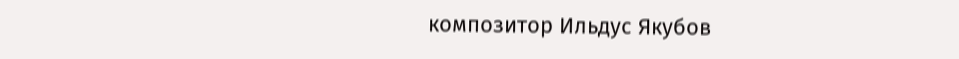композитор Ильдус Якубов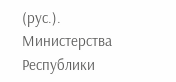(рус.). Министерства Республики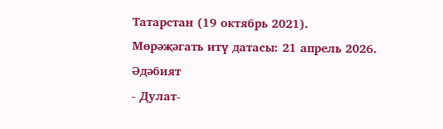Татарстан (19 октябрь 2021). Мөрәҗәгать итү датасы: 21 апрель 2026.
Әдәбият
- Дулат-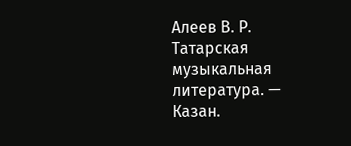Алеев В. Р. Татарская музыкальная литература. — Казан.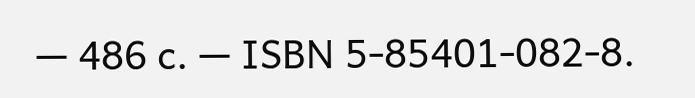— 486 с. — ISBN 5-85401-082-8.